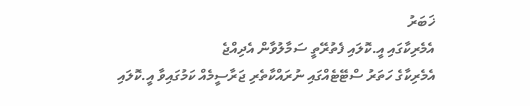ޚަބަރު
އެމެރިކާގައި އީ.ކޮލައި ފެތުރޭތީ ސަމާލުވާން އެދިއްޖެ
އެމެރިކާގެ ހަތަރު ސްޓޭޓެއްގައި ނުރައްކާތެރި ޖަރާސީމެއް ކަމުގައިވާ އީ.ކޮލައި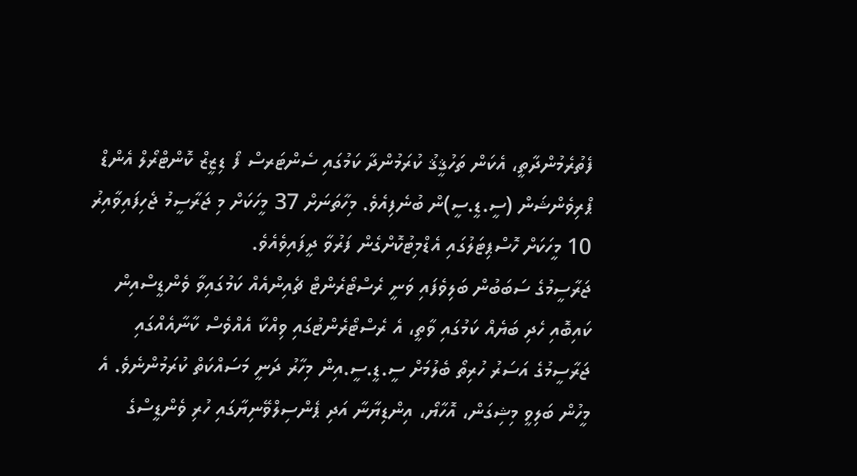ފެތުރެމުންދާތީ، އެކަން ތަހުޤީޤު ކުރަމުންދާ ކަމުގައި ސެންޓަރސް ފޯ ޑިޒީޒް ކޮންޓްރޯލް އެންޑް ޕްރިވެންޝަން (ސީ.ޑީ.ސީ)ން ބުނެފިއެވެ. މިހާތަނަށް 37 މީހަކަށް މި ޖަރާސީމު ޖެހިފައިވާއިރު 10 މީހަކަށް ހޮސްޕިޓަލުގައި އެޑްމިޓުކޮށްގެން ފަރުވާ ދީފައިވެއެވެ.
ޖަރާސީމުގެ ސަބަބުން ބަލިވެފައި ވަނީ ރެސްޓޯރެންޓް ޗެއިންއެއް ކަމުގައިވާ ވެންޑީސްއިން ކައިބޮއި ހެދި ބަޔެއް ކަމުގައި ވާތީ، އެ ރެސްޓޯރެންޓުގައި ވިއްކާ އެއްވެސް ކާނާއެއްގައި ޖަރާސީމުގެ އަސަރު ހުރިތޯ ބެލުމަށް ސީ.ޑީ.ސީ.އިން މިހާރު ދަނީ މަސައްކަތް ކުރަމުންނެވެ. އެ މީހުން ބަލިވީ މިޝިގަން، އޮހާޔޯ، އިންޑިޔާނާ އަދި ޕެންސިލްވޭނިޔާގައި ހުރި ވެންޑީސްގެ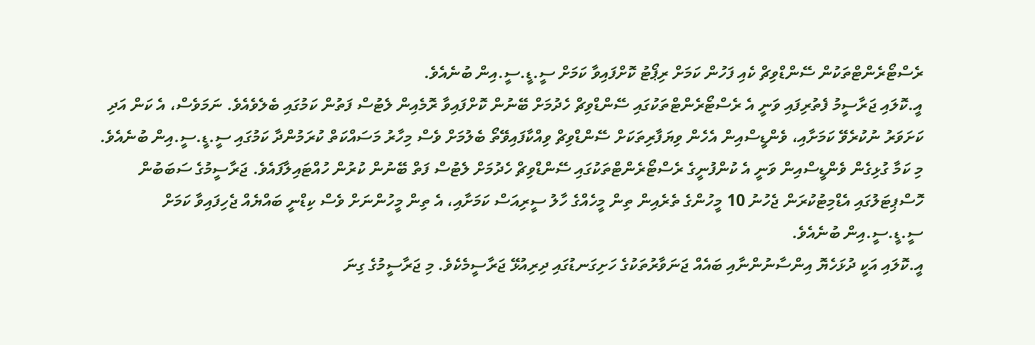ރެސްޓޯރެންޓްތަކުން ސޭންޑްވިޗް ކެއި ފަހުން ކަމަށް ރިޕޯޓު ކޮށްފައިވާ ކަމަށް ސީ.ޑީ.ސީ.އިން ބުނެއެވެ.
އީ.ކޮލައި ޖަރާސީމު ފެތުރިފައި ވަނީ އެ ރެސްޓޯރެންޓްތަކުގައި ސޭންޑްވިޗް ހެދުމަށް ބޭނުން ކޮށްފައިވާ ރޮމެއިން ލެޓުސް ފަތުން ކަމުގައި ބެލެވެއެވެ. ނަމަވެސް، އެ ކަން އަދި ކަށަވަރު ނުކުރެވޭ ކަމަށާއި، ވެންޑީސްއިން އެހެން ވިޔަފާރިތަކަށް ސޭންޑްވިޗް ވިއްކާފައިވޭތޯ ބެލުމަށް ވެސް މިހާރު މަސައްކަތް ކުރަމުންދާ ކަމުގައި ސީ.ޑީ.ސީ.އިން ބުނެއެވެ.
މި ކަމާ ގުޅިގެން ވެންޑީސްއިން ވަނީ އެ ކުންފުނީގެ ރެސްޓޯރެންޓްތަކުގައި ސޭންޑްވިޗް ހެދުމަށް ލެޓުސް ފަތް ބޭނުން ކުރުން ހުއްޓައިލާފައެވެ. ޖަރާސީމުގެ ސަބަބުން ހޮސްޕިޓަލުގައި އެޑްމިޓުކުރަން ޖެހުނު 10 މީހުންގެ ތެރެއިން ތިން މީހެއްގެ ހާލު ސީރިއަސް ކަމަށާއި، އެ ތިން މީހުންނަށް ވެސް ކިޑްނީ ބައްޔެއް ޖެހިފައިވާ ކަމަށް ސީ.ޑީ.ސީ.އިން ބުނެއެވެ.
އީ.ކޮލައި އަކީ ދުޅަހެޔޮ އިންސާނުންނާއި ބައެއް ޖަނަވާރުތަކުގެ ހަށިގަނޑުގައި ދިރިއުޅޭ ޖަރާސީމެކެވެ. މި ޖަރާސީމުގެ ގިނަ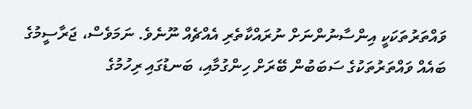ވައްތަރުތަކަކީ އިންސާނުންނަށް ނުރައްކާތެރި އެއްޗެއް ނޫނެވެ. ނަމަވެސް، ޖަރާސީމުގެ ބައެއް ވައްތަރުތަކުގެ ސަބަބުން ބޭރަށް ހިންގުމާއި، ބަނޑުގައި ރިހުމުގެ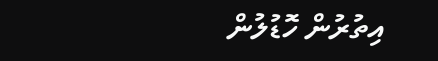އިތުރުން ހޮޑުލުން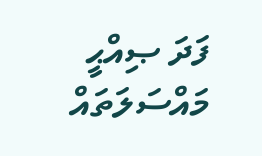ފަދަ ޞިއްޙީ މައްސަލަތައް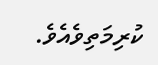ކުރިމަތިވެއެވެ.